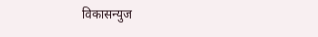विकासन्युज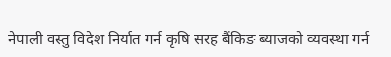नेपाली वस्तु विदेश निर्यात गर्न कृषि सरह बैंकिङ ब्याजको व्यवस्था गर्न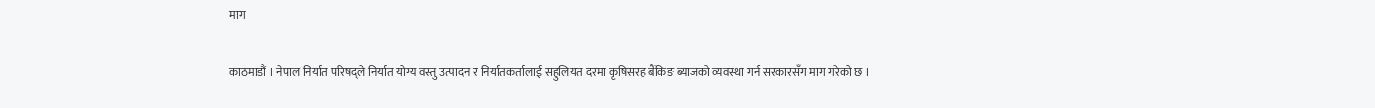माग

काठमाडौं । नेपाल निर्यात परिषद्ले निर्यात योग्य वस्तु उत्पादन र निर्यातकर्तालाई सहुलियत दरमा कृषिसरह बैंकिङ ब्याजको व्यवस्था गर्न सरकारसँग माग गरेको छ ।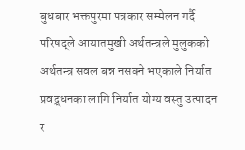बुधबार भक्तपुरमा पत्रकार सम्मेलन गर्दै परिषद्ले आयातमुखी अर्थतन्त्रले मुलुकको अर्थतन्त्र सवल बन्न नसक्ने भएकाले निर्यात प्रवद्र्धनका लागि निर्यात योग्य वस्तु उत्पादन र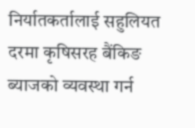निर्यातकर्तालाई सहुलियत दरमा कृषिसरह बैंकिङ ब्याजको व्यवस्था गर्न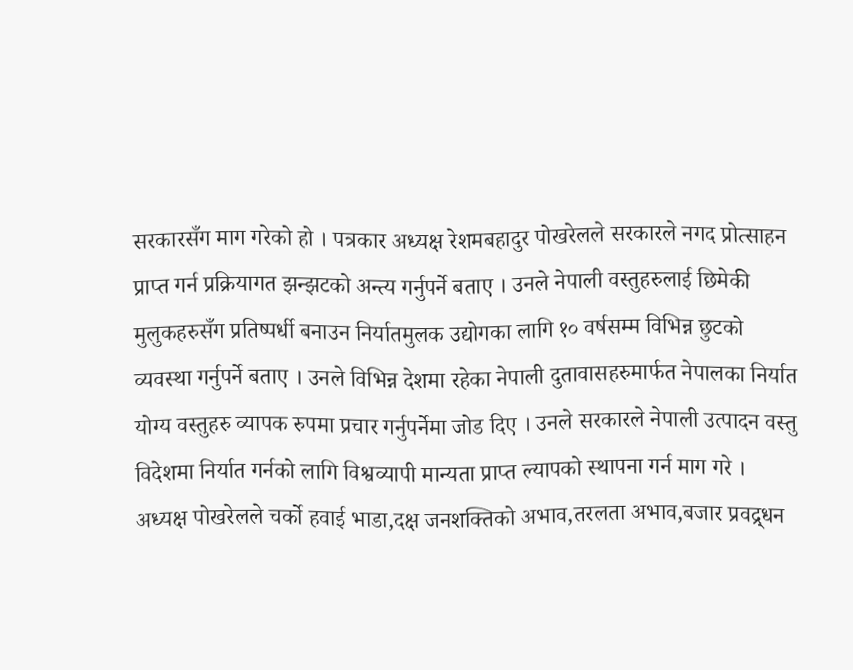सरकारसँग माग गरेको हो । पत्रकार अध्यक्ष रेशमबहादुर पोखरेलले सरकारले नगद प्रोत्साहन प्राप्त गर्न प्रक्रियागत झन्झटको अन्त्य गर्नुपर्ने बताए । उनले नेपाली वस्तुहरुलाई छिमेकी मुलुकहरुसँग प्रतिष्पर्धी बनाउन निर्यातमुलक उद्योगका लागि १० वर्षसम्म विभिन्न छुटको व्यवस्था गर्नुपर्ने बताए । उनले विभिन्न देशमा रहेका नेपाली दुतावासहरुमार्फत नेपालका निर्यात योग्य वस्तुहरु व्यापक रुपमा प्रचार गर्नुपर्नेमा जोड दिए । उनले सरकारले नेपाली उत्पादन वस्तु विदेशमा निर्यात गर्नको लागि विश्वव्यापी मान्यता प्राप्त ल्यापको स्थापना गर्न माग गरे । अध्यक्ष पोखरेलले चर्को हवाई भाडा,दक्ष जनशक्तिको अभाव,तरलता अभाव,बजार प्रवद्र्धन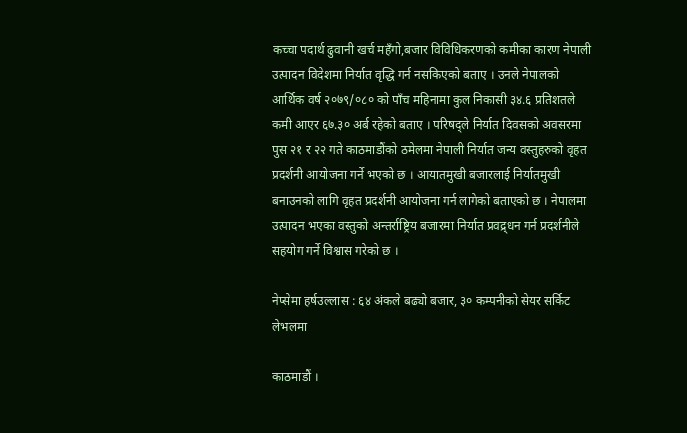कच्चा पदार्थ ढुवानी खर्च महँगो,बजार विविधिकरणको कमीका कारण नेपाली उत्पादन विदेशमा निर्यात वृद्धि गर्न नसकिएको बताए । उनले नेपालको आर्थिक वर्ष २०७९/०८० को पाँच महिनामा कुल निकासी ३४.६ प्रतिशतले कमी आएर ६७.३० अर्ब रहेको बताए । परिषद्ले निर्यात दिवसको अवसरमा पुस २१ र २२ गते काठमाडौंको ठमेलमा नेपाली निर्यात जन्य वस्तुहरुको वृहत प्रदर्शनी आयोजना गर्ने भएको छ । आयातमुखी बजारलाई निर्यातमुखी बनाउनको लागि वृहत प्रदर्शनी आयोजना गर्न लागेको बताएको छ । नेपालमा उत्पादन भएका वस्तुको अन्तर्राष्ट्रिय बजारमा निर्यात प्रवद्र्धन गर्न प्रदर्शनीले सहयोग गर्ने विश्वास गरेको छ ।

नेप्सेमा हर्षउल्लास : ६४ अंकले बढ्यो बजार, ३‍० कम्पनीको सेयर सर्किट लेभलमा

काठमाडौं ।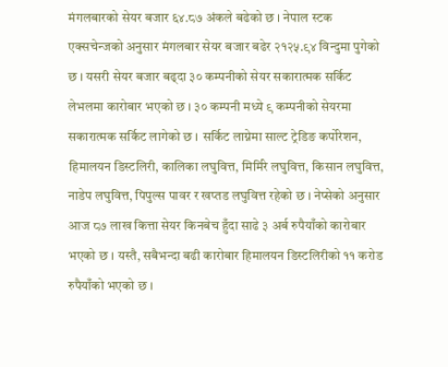मंगलबारको सेयर बजार ६४.८७ अंकले बढेको छ । नेपाल स्टक एक्सचेन्जको अनुसार मंगलबार सेयर बजार बढेर २१२५.९४ विन्दुमा पुगेको छ । यसरी सेयर बजार बढ्दा ३० कम्पनीको सेयर सकारात्मक सर्किट लेभलमा कारोबार भएको छ । ३० कम्पनी मध्ये ९ कम्पनीको सेयरमा सकारात्मक सर्किट लागेको छ । सर्किट लाग्नेमा साल्ट ट्रेडिङ कर्पोरेशन, हिमालयन डिस्टलिरी, कालिका लघुवित्त, मिर्मिरे लघुवित्त, किसान लघुवित्त, नाडेप लघुवित्त, पिपुल्स पावर र खप्तड लघुवित्त रहेको छ । नेप्सेको अनुसार आज ८७ लाख कित्ता सेयर किनबेच हुँदा साढे ३ अर्ब रुपैयाँको कारोबार भएको छ । यस्तै, सबैभन्दा बढी कारोबार हिमालयन डिस्टलिरीको ११ करोड रुपैयाँको भएको छ ।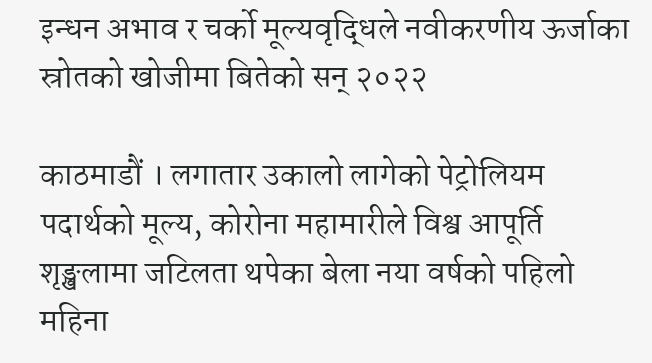इन्धन अभाव र चर्को मूल्यवृद्धिले नवीकरणीय ऊर्जाका स्रोतको खोजीमा बितेको सन् २०२२

काठमाडौं । लगातार उकालो लागेको पेट्रोलियम पदार्थको मूल्य, कोरोना महामारीले विश्व आपूर्ति शृङ्खलामा जटिलता थपेका बेला नया वर्षको पहिलो महिना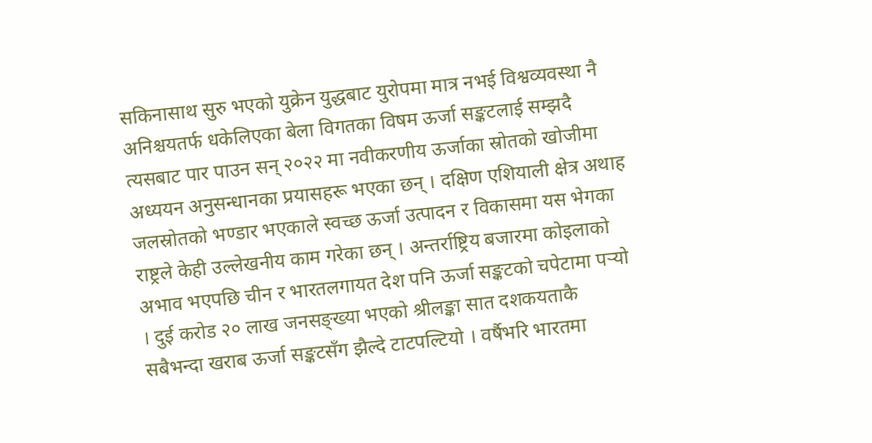सकिनासाथ सुरु भएको युक्रेन युद्धबाट युरोपमा मात्र नभई विश्वव्यवस्था नै अनिश्चयतर्फ धकेलिएका बेला विगतका विषम ऊर्जा सङ्कटलाई सम्झदै त्यसबाट पार पाउन सन् २०२२ मा नवीकरणीय ऊर्जाका स्रोतको खोजीमा अध्ययन अनुसन्धानका प्रयासहरू भएका छन् । दक्षिण एशियाली क्षेत्र अथाह जलस्रोतको भण्डार भएकाले स्वच्छ ऊर्जा उत्पादन र विकासमा यस भेगका राष्ट्रले केही उल्लेखनीय काम गरेका छन् । अन्तर्राष्ट्रिय बजारमा कोइलाको अभाव भएपछि चीन र भारतलगायत देश पनि ऊर्जा सङ्कटको चपेटामा पर्‍यो । दुई करोड २० लाख जनसङ्ख्या भएको श्रीलङ्का सात दशकयताकै सबैभन्दा खराब ऊर्जा सङ्कटसँग झैल्दे टाटपल्टियो । वर्षैभरि भारतमा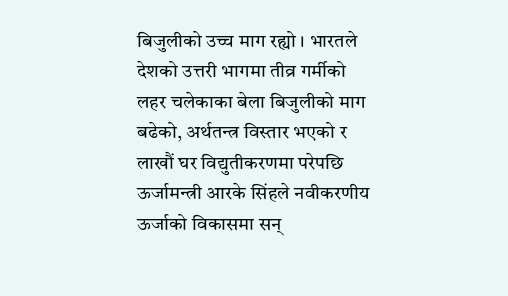बिजुलीको उच्च माग रह्यो । भारतले देशको उत्तरी भागमा तीव्र गर्मीको लहर चलेकाका बेला बिजुलीको माग बढेको, अर्थतन्त्र विस्तार भएको र लाखौं घर विद्युतीकरणमा परेपछि ऊर्जामन्त्री आरके सिंहले नवीकरणीय ऊर्जाको विकासमा सन्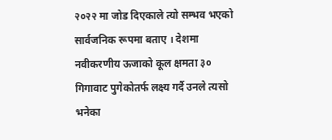२०२२ मा जोड दिएकाले त्यो सम्भव भएको सार्वजनिक रूपमा बताए । देशमा नवीकरणीय ऊजाको कूल क्षमता ३० गिगावाट पुगेकोतर्फ लक्ष्य गर्दै उनले त्यसो भनेका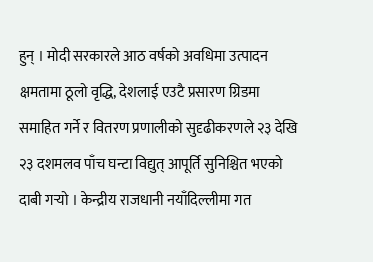हुन् । मोदी सरकारले आठ वर्षको अवधिमा उत्पादन क्षमतामा ठूलो वृद्धि, देशलाई एउटै प्रसारण ग्रिडमा समाहित गर्ने र वितरण प्रणालीको सुदृढीकरणले २३ देखि २३ दशमलव पाँच घन्टा विद्युत् आपूर्ति सुनिश्चित भएको दाबी गर्‍यो । केन्द्रीय राजधानी नयाँदिल्लीमा गत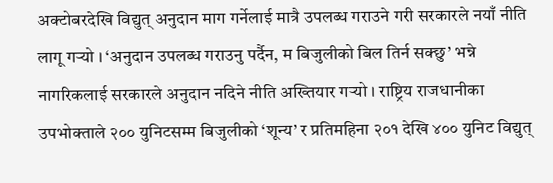अक्टोबरदेखि विद्युत् अनुदान माग गर्नेलाई मात्रै उपलब्ध गराउने गरी सरकारले नयाँ नीति लागू गर्‍यो । ‘अनुदान उपलब्ध गराउनु पर्दैन, म बिजुलीको बिल तिर्न सक्छु’ भन्ने नागरिकलाई सरकारले अनुदान नदिने नीति अख्तियार गर्‍यो । राष्ट्रिय राजधानीका उपभोक्ताले २०० युनिटसम्म बिजुलीको ‘शून्य’ र प्रतिमहिना २०१ देखि ४०० युनिट विद्युत्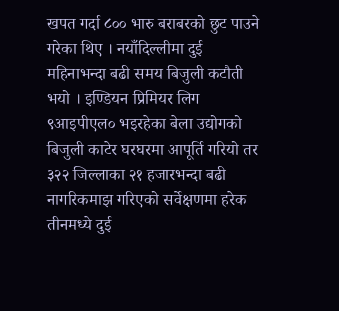खपत गर्दा ८०० भारु बराबरको छुट पाउने गरेका थिए । नयाँदिल्लीमा दुई महिनाभन्दा बढी समय बिजुली कटौती भयो । इण्डियन प्रिमियर लिग ९आइपीएल० भइरहेका बेला उद्योगको बिजुली काटेर घरघरमा आपूर्ति गरियो तर ३२२ जिल्लाका २१ हजारभन्दा बढी नागरिकमाझ गरिएको सर्वेक्षणमा हरेक तीनमध्ये दुई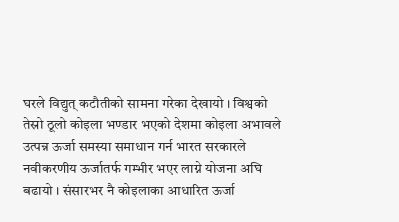घरले विद्युत् कटौतीको सामना गरेका देखायो । विश्वको तेस्रो ठूलो कोइला भण्डार भएको देशमा कोइला अभावले उत्पन्न ऊर्जा समस्या समाधान गर्न भारत सरकारले नवीकरणीय ऊर्जातर्फ गम्भीर भएर लाग्ने योजना अघि बढायो । संसारभर नै कोइलाका आधारित ऊर्जा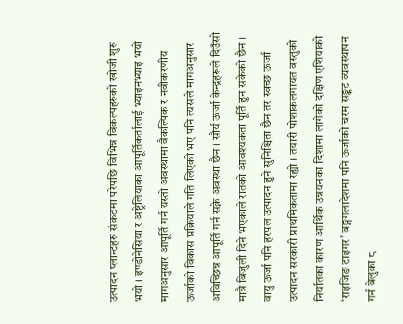उत्पादन प्लान्टहरु संकटमा परेपछि विभिन्न विकल्पहरुको खोजी शुरु भयो । इण्डोनेसिया र अष्ट्रेलियाका आपूर्तिकर्तालाई भ्याइनभ्याइ भयो मागअनुसार आपूर्ति गर्न यस्तो अवस्थामा वैकल्पिक र नवीकरणीय ऊर्जाको विकास प्रक्रियाले गति लिएको भए पनि त्यसले मागअनुसार अविच्छिन्न आपूर्ति गर्न सक्ने अवस्था छैन । सौर्य ऊर्जा केन्द्रहरूले दिउँसो मात्रै बिजुली दिने भएकाले रातको आवश्यकता पूर्ति हुन सकेको छैन । वायु ऊर्जा पनि हरपल उत्पादन हुने सुनिश्चिता छैन तर स्वच्छ ऊर्जा उत्पादन सरकारी प्राथमिकतामा रह्यो । तयारी पोशाकलगायत वस्तुको निर्यातका कारण आर्थिक उन्नयनका दिशामा लागेको दक्षिण एशियाको ‘राइजिङ टाइगर’ बङ्गगलादेशमा पनि ऊर्जाको चरम सङ्कट व्यवस्थापन गर्न बेलुका ८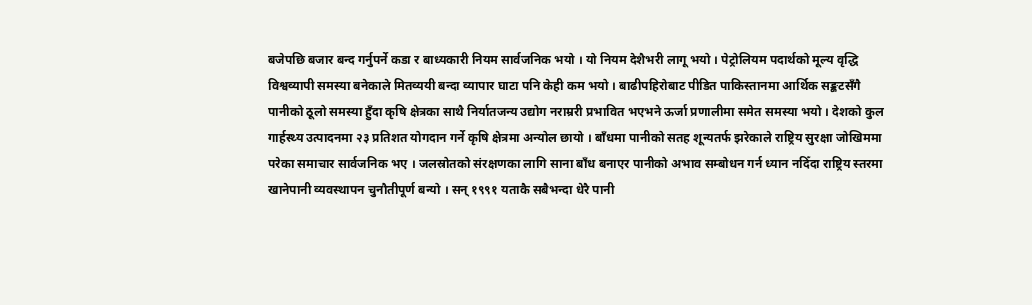बजेपछि बजार बन्द गर्नुपर्ने कडा र बाध्यकारी नियम सार्वजनिक भयो । यो नियम देशैभरी लागू भयो । पेट्रोलियम पदार्थको मूल्य वृद्धि विश्वव्यापी समस्या बनेकाले मितव्ययी बन्दा व्यापार घाटा पनि केही कम भयो । बाढीपहिरोबाट पीडित पाकिस्तानमा आर्थिक सङ्कटसँगै पानीको ठूलो समस्या हुँदा कृषि क्षेत्रका साथै निर्यातजन्य उद्योग नराम्ररी प्रभावित भएभने ऊर्जा प्रणालीमा समेत समस्या भयो । देशको कुल गार्हस्थ्य उत्पादनमा २३ प्रतिशत योगदान गर्ने कृषि क्षेत्रमा अन्योल छायो । बाँधमा पानीको सतह शून्यतर्फ झरेकाले राष्ट्रिय सुरक्षा जोखिममा परेका समाचार सार्वजनिक भए । जलस्रोतको संरक्षणका लागि साना बाँध बनाएर पानीको अभाव सम्बोधन गर्न ध्यान नदिँदा राष्ट्रिय स्तरमा खानेपानी व्यवस्थापन चुनौतीपूर्ण बन्यो । सन् १९९१ यताकै सबैभन्दा धेरै पानी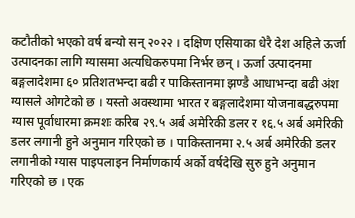कटौतीको भएको वर्ष बन्यो सन् २०२२ । दक्षिण एसियाका धेरै देश अहिले ऊर्जा उत्पादनका लागि ग्यासमा अत्यधिकरुपमा निर्भर छन् । ऊर्जा उत्पादनमा बङ्गलादेशमा ६० प्रतिशतभन्दा बढी र पाकिस्तानमा झण्डै आधाभन्दा बढी अंश ग्यासले ओगटेको छ । यस्तो अवस्थामा भारत र बङ्गलादेशमा योजनाबद्धरुपमा ग्यास पूर्वाधारमा क्रमशः करिब २९.५ अर्ब अमेरिकी डलर र १६.५ अर्ब अमेरिकी डलर लगानी हुने अनुमान गरिएको छ । पाकिस्तानमा २.५ अर्ब अमेरिकी डलर लगानीको ग्यास पाइपलाइन निर्माणकार्य अर्को वर्षदेखि सुरु हुने अनुमान गरिएको छ । एक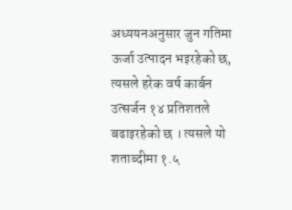अध्ययनअनुसार जुन गतिमा ऊर्जा उत्पादन भइरहेको छ, त्यसले हरेक वर्ष कार्बन उत्सर्जन १४ प्रतिशतले बढाइरहेको छ । त्यसले यो शताब्दीमा १.५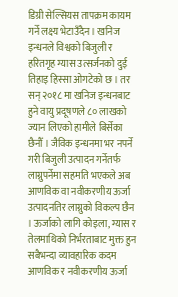डिग्री सेल्सियस तापक्रम कायम गर्ने लक्ष्य भेटाउँदैन । खनिज इन्धनले विश्वको बिजुली र हरितगृह ग्यास उत्सर्जनको दुई तिहाइ हिस्सा ओगटेको छ । तर सन् २०१८ मा खनिज इन्धनबाट हुने वायु प्रदूषणले ८० लाखको ज्यान लिएको हामीले बिर्सेका छैनौँ । जैविक इन्धनमा भर नपर्ने गरी बिजुली उत्पादन गर्नेतर्फ लाग्नुपर्नेमा सहमति भएकले अब आणविक वा नवीकरणीय ऊर्जा उत्पादनतिर लाग्नुको विकल्प छैन । ऊर्जाको लागि कोइला, ग्यास र तेलमाथिको निर्भरताबाट मुक्त हुन सबैभन्दा व्यावहारिक कदम आणविक र नवीकरणीय ऊर्जा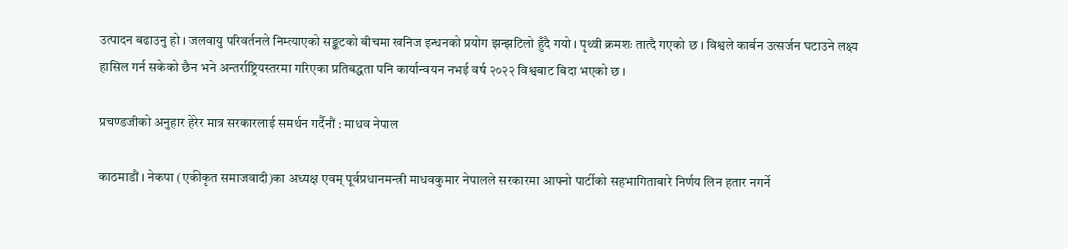उत्पादन बढाउनु हो । जलवायु परिवर्तनले निम्त्याएको सङ्कटको बीचमा खनिज इन्धनको प्रयोग झन्झटिलो हुँदै गयो । पृथ्वी क्रमशः तात्दै गएको छ । विश्वले कार्बन उत्सर्जन घटाउने लक्ष्य हासिल गर्न सकेको छैन भने अन्तर्राष्ट्रियस्तरमा गरिएका प्रतिबद्धता पनि कार्यान्वयन नभई वर्ष २०२२ विश्वबाट बिदा भएको छ ।

प्रचण्डजीको अनुहार हेरेर मात्र सरकारलाई समर्थन गर्दैनौं : माधव नेपाल

काठमाडौं । नेकपा (एकीकृत समाजवादी)का अध्यक्ष एवम् पूर्वप्रधानमन्त्री माधवकुमार नेपालले सरकारमा आफ्नो पार्टीको सहभागिताबारे निर्णय लिन हतार नगर्ने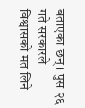बताएका छन् । पुस २६ गते सरकारले विश्वासको मत लिने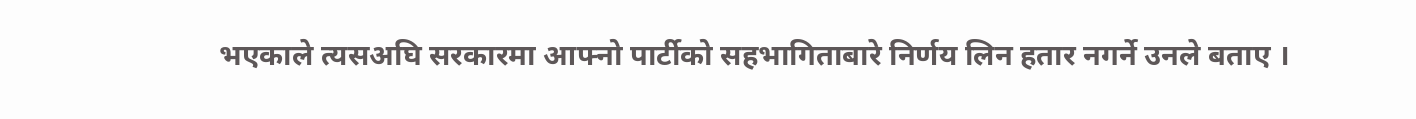भएकाले त्यसअघि सरकारमा आफ्नो पार्टीको सहभागिताबारे निर्णय लिन हतार नगर्ने उनले बताए ।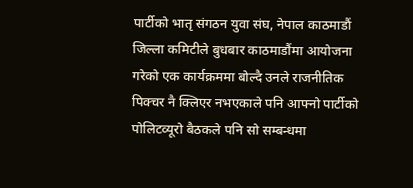पार्टीको भातृ संगठन युवा संघ, नेपाल काठमाडौं जिल्ला कमिटीले बुधबार काठमाडौंमा आयोजना गरेको एक कार्यक्रममा बोल्दै उनले राजनीतिक पिक्चर नै क्लिएर नभएकाले पनि आफ्नो पार्टीको पोलिटव्यूरो बैठकले पनि सो सम्बन्धमा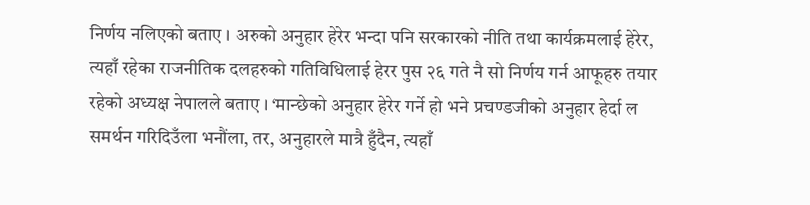निर्णय नलिएको बताए । अरुको अनुहार हेरेर भन्दा पनि सरकारको नीति तथा कार्यक्रमलाई हेरेर, त्यहाँ रहेका राजनीतिक दलहरुको गतिविधिलाई हेरर पुस २६ गते नै सो निर्णय गर्न आफूहरु तयार रहेको अध्यक्ष नेपालले बताए । ‘मान्छेको अनुहार हेरेर गर्ने हो भने प्रचण्डजीको अनुहार हेर्दा ल समर्थन गरिदिउँला भनौंला, तर, अनुहारले मात्रै हुँदैन, त्यहाँ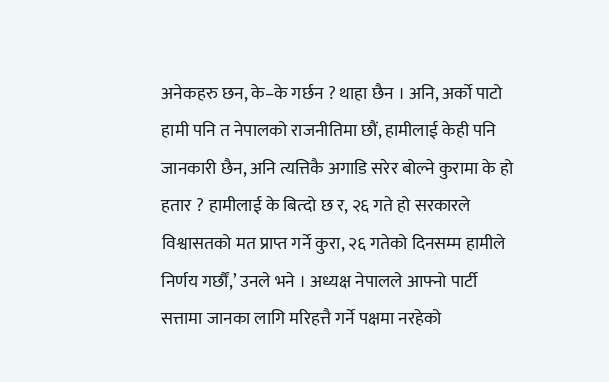अनेकहरु छन, के–के गर्छन ? थाहा छैन । अनि, अर्को पाटो हामी पनि त नेपालको राजनीतिमा छौं, हामीलाई केही पनि जानकारी छैन, अनि त्यत्तिकै अगाडि सरेर बोल्ने कुरामा के हो हतार ? हामीलाई के बित्दो छ र, २६ गते हो सरकारले विश्वासतको मत प्राप्त गर्ने कुरा, २६ गतेको दिनसम्म हामीले निर्णय गर्छौं,’ उनले भने । अध्यक्ष नेपालले आफ्नो पार्टी सत्तामा जानका लागि मरिहत्तै गर्ने पक्षमा नरहेको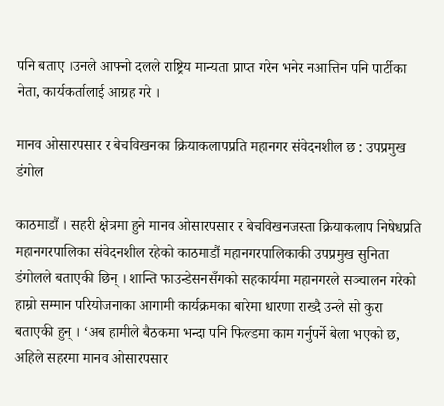पनि बताए ।उनले आफ्नो दलले राष्ट्रिय मान्यता प्राप्त गरेन भनेर नआत्तिन पनि पार्टीका नेता, कार्यकर्तालाई आग्रह गरे ।

मानव ओसारपसार र बेचविखनका क्रियाकलापप्रति महानगर संवेदनशील छ : उपप्रमुख डंगोल

काठमाडौं । सहरी क्षेत्रमा हुने मानव ओसारपसार र बेचविखनजस्ता क्रियाकलाप निषेधप्रति महानगरपालिका संवेदनशील रहेको काठमाडौं महानगरपालिकाकी उपप्रमुख सुनिता डंगोलले बताएकी छिन् । शान्ति फाउन्डेसनसँगको सहकार्यमा महानगरले सञ्चालन गरेको हाम्रो सम्मान परियोजनाका आगामी कार्यक्रमका बारेमा धारणा राख्दै उन्ले सो कुरा बताएकी हुन् । ‘अब हामीले बैठकमा भन्दा पनि फिल्डमा काम गर्नुपर्ने बेला भएको छ, अहिले सहरमा मानव ओसारपसार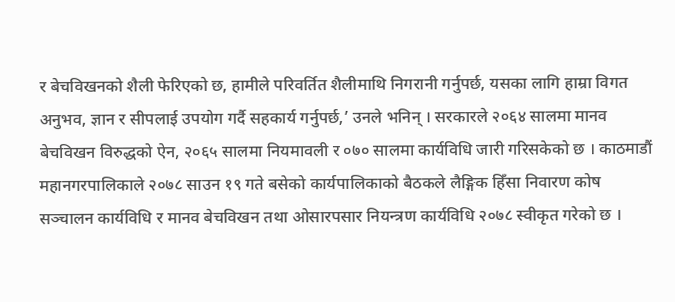र बेचविखनको शैली फेरिएको छ, हामीले परिवर्तित शैलीमाथि निगरानी गर्नुपर्छ, यसका लागि हाम्रा विगत अनुभव, ज्ञान र सीपलाई उपयोग गर्दै सहकार्य गर्नुपर्छ,’ उनले भनिन् । सरकारले २०६४ सालमा मानव बेचविखन विरुद्धको ऐन, २०६५ सालमा नियमावली र ०७० सालमा कार्यविधि जारी गरिसकेको छ । काठमाडौं महानगरपालिकाले २०७८ साउन १९ गते बसेको कार्यपालिकाको बैठकले लैङ्गिक हिँसा निवारण कोष सञ्चालन कार्यविधि र मानव बेचविखन तथा ओसारपसार नियन्त्रण कार्यविधि २०७८ स्वीकृत गरेको छ ।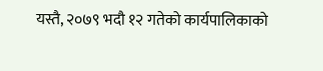यस्तै, २०७९ भदौ १२ गतेको कार्यपालिकाको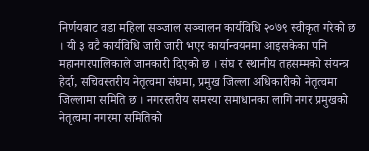निर्णयबाट वडा महिला सञ्जाल सञ्चालन कार्यविधि २०७९ स्वीकृत गरेको छ । यी ३ वटै कार्यविधि जारी जारी भएर कार्यान्वयनमा आइसकेका पनि महानगरपालिकाले जानकारी दिएको छ । संघ र स्थानीय तहसम्मको संयन्त्र हेर्दा, सचिवस्तरीय नेतृत्वमा संघमा, प्रमुख जिल्ला अधिकारीको नेतृत्वमा जिल्लामा समिति छ । नगरस्तरीय समस्या समाधानका लागि नगर प्रमुखको नेतृत्वमा नगरमा समितिको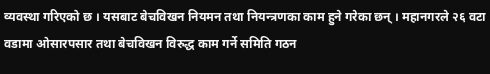व्यवस्था गरिएको छ । यसबाट बेचविखन नियमन तथा नियन्त्रणका काम हुने गरेका छन् । महानगरले २६ वटा वडामा ओसारपसार तथा बेचविखन विरुद्ध काम गर्ने समिति गठन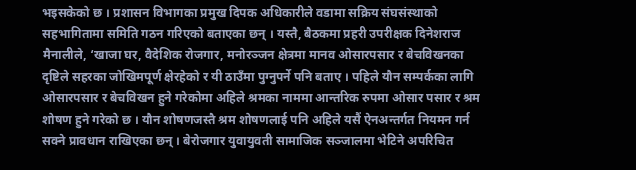भइसकेको छ । प्रशासन विभागका प्रमुख दिपक अधिकारीले वडामा सक्रिय संघसंस्थाको सहभागितामा समिति गठन गरिएको बताएका छन् । यस्तै, बैठकमा प्रहरी उपरीक्षक दिनेशराज मैनालीले, ‘खाजा घर, वैदेशिक रोजगार, मनोरञ्जन क्षेत्रमा मानव ओसारपसार र बेचविखनका दृष्टिले सहरका जोखिमपूर्ण क्षेरहेको र यी ठाउँमा पुग्नुपर्ने पनि बताए । पहिले यौन सम्पर्कका लागि ओसारपसार र बेचविखन हुने गरेकोमा अहिले श्रमका नाममा आन्तरिक रुपमा ओसार पसार र श्रम शोषण हुने गरेको छ । यौन शोषणजस्तै श्रम शोषणलाई पनि अहिले यसैं ऐनअन्तर्गत नियमन गर्न सक्ने प्रावधान राखिएका छन् । बेरोजगार युवायुवती सामाजिक सञ्जालमा भेटिने अपरिचित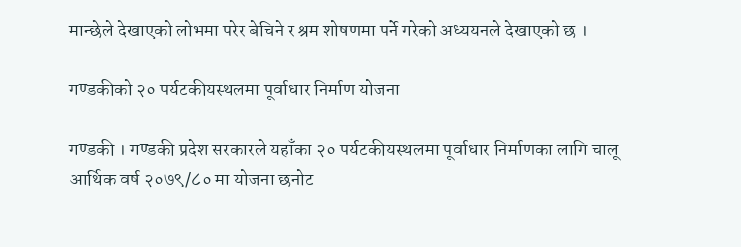मान्छेले देखाएको लोभमा परेर बेचिने र श्रम शोषणमा पर्ने गरेको अध्ययनले देखाएको छ ।

गण्डकीको २० पर्यटकीयस्थलमा पूर्वाधार निर्माण योजना

गण्डकी । गण्डकी प्रदेश सरकारले यहाँका २० पर्यटकीयस्थलमा पूर्वाधार निर्माणका लागि चालू आर्थिक वर्ष २०७९/८० मा योजना छनोट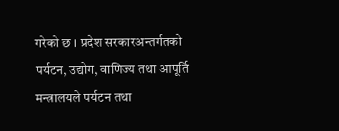गरेको छ । प्रदेश सरकारअन्तर्गतको पर्यटन, उद्योग, वाणिज्य तथा आपूर्ति मन्त्रालयले पर्यटन तथा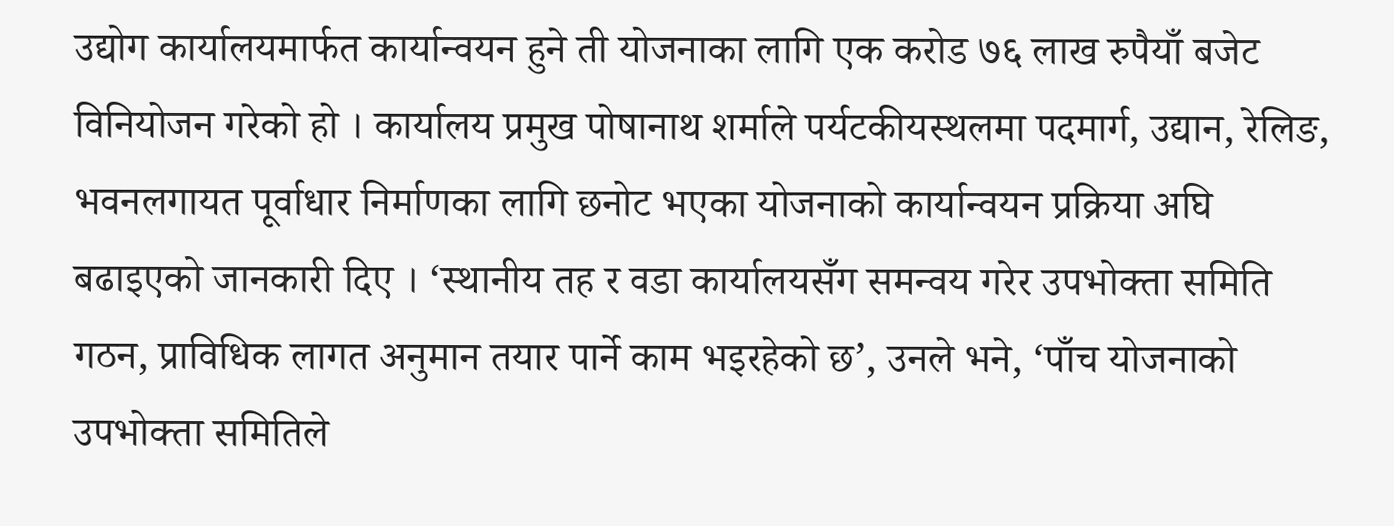उद्योग कार्यालयमार्फत कार्यान्वयन हुने ती योजनाका लागि एक करोड ७६ लाख रुपैयाँ बजेट विनियोजन गरेको हो । कार्यालय प्रमुख पोषानाथ शर्माले पर्यटकीयस्थलमा पदमार्ग, उद्यान, रेलिङ, भवनलगायत पूर्वाधार निर्माणका लागि छनोट भएका योजनाको कार्यान्वयन प्रक्रिया अघि बढाइएको जानकारी दिए । ‘स्थानीय तह र वडा कार्यालयसँग समन्वय गरेर उपभोक्ता समिति गठन, प्राविधिक लागत अनुमान तयार पार्ने काम भइरहेको छ’, उनले भने, ‘पाँच योजनाको उपभोक्ता समितिले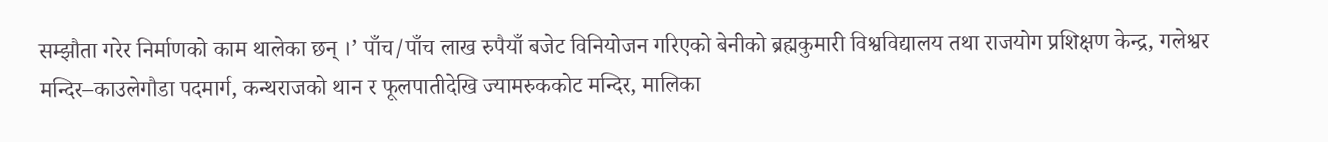सम्झौता गरेर निर्माणको काम थालेका छन् ।’ पाँच/पाँच लाख रुपैयाँ बजेट विनियोजन गरिएको बेनीको ब्रह्मकुमारी विश्वविद्यालय तथा राजयोग प्रशिक्षण केन्द्र, गलेश्वर मन्दिर–काउलेगौडा पदमार्ग, कन्थराजको थान र फूलपातीदेखि ज्यामरुककोट मन्दिर, मालिका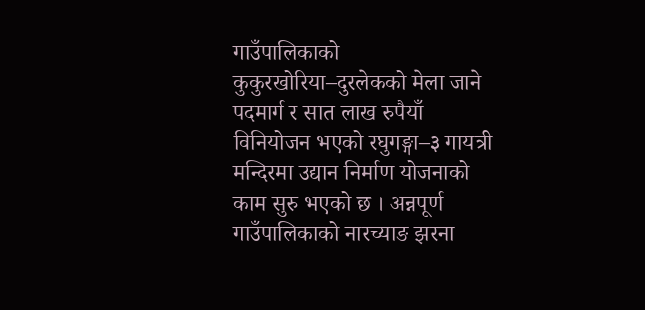गाउँपालिकाको कुकुरखोरिया–दुरलेकको मेला जाने पदमार्ग र सात लाख रुपैयाँ विनियोजन भएको रघुगङ्गा–३ गायत्री मन्दिरमा उद्यान निर्माण योजनाको काम सुरु भएको छ । अन्नपूर्ण गाउँपालिकाको नारच्याङ झरना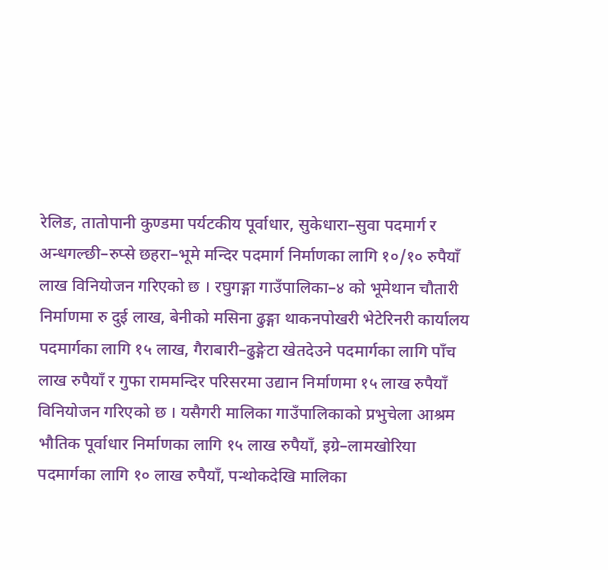रेलिङ, तातोपानी कुण्डमा पर्यटकीय पूर्वाधार, सुकेधारा–सुवा पदमार्ग र अन्धगल्छी–रुप्से छहरा–भूमे मन्दिर पदमार्ग निर्माणका लागि १०/१० रुपैयाँ लाख विनियोजन गरिएको छ । रघुगङ्गा गाउँपालिका–४ को भूमेथान चौतारी निर्माणमा रु दुई लाख, बेनीको मसिना ढुङ्गा थाकनपोखरी भेटेरिनरी कार्यालय पदमार्गका लागि १५ लाख, गैराबारी–ढुङ्गेटा खेतदेउने पदमार्गका लागि पाँच लाख रुपैयाँ र गुफा राममन्दिर परिसरमा उद्यान निर्माणमा १५ लाख रुपैयाँ विनियोजन गरिएको छ । यसैगरी मालिका गाउँपालिकाको प्रभुचेला आश्रम भौतिक पूर्वाधार निर्माणका लागि १५ लाख रुपैयाँ, इग्रे–लामखोरिया पदमार्गका लागि १० लाख रुपैयाँ, पन्थोकदेखि मालिका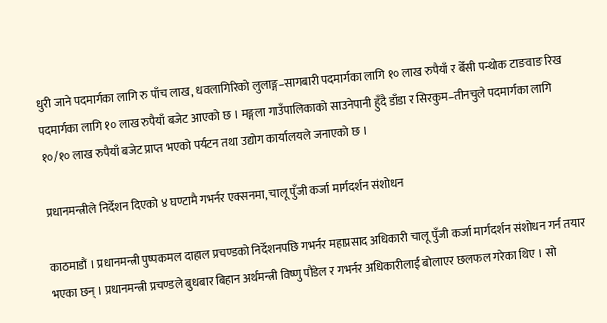धुरी जाने पदमार्गका लागि रु पाँच लाख, धवलागिरिको लुलाङ्ग–सागबारी पदमार्गका लागि १० लाख रुपैयाँ र बेँसी पन्थोक टाङवाङ रिख पदमार्गका लागि १० लाख रुपैयाँ बजेट आएको छ । मङ्गला गाउँपालिकाको साउनेपानी हुँदै डाँडा र सिरकुम–तीनचुले पदमार्गका लागि १०/१० लाख रुपैयाँ बजेट प्राप्त भएको पर्यटन तथा उद्योग कार्यालयले जनाएको छ ।

प्रधानमन्त्रीले निर्देशन दिएको ४ घण्टामै गभर्नर एक्सनमा, चालू पुँजी कर्जा मार्गदर्शन संशोधन

काठमाडौं । प्रधानमन्त्री पुष्पकमल दाहाल प्रचण्डको निर्देशनपछि गभर्नर महाप्रसाद अधिकारी चालू पुँजी कर्जा मार्गदर्शन संशोधन गर्न तयार भएका छन् । प्रधानमन्त्री प्रचण्डले बुधबार बिहान अर्थमन्त्री विष्णु पौडेल र गभर्नर अधिकारीलाई बोलाएर छलफल गरेका थिए । सो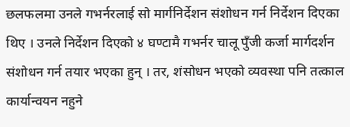छलफलमा उनले गभर्नरलाई सो मार्गनिर्देशन संशोधन गर्न निर्देशन दिएका थिए । उनले निर्देशन दिएको ४ घण्टामै गभर्नर चालू पुँजी कर्जा मार्गदर्शन संशोधन गर्न तयार भएका हुन् । तर, शंसोधन भएको व्यवस्था पनि तत्काल कार्यान्वयन नहुने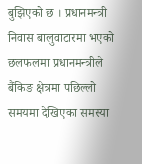बुझिएको छ । प्रधानमन्त्री निवास बालुवाटारमा भएको छलफलमा प्रधानमन्त्रीले बैंकिङ क्षेत्रमा पछिल्लो समयमा देखिएका समस्या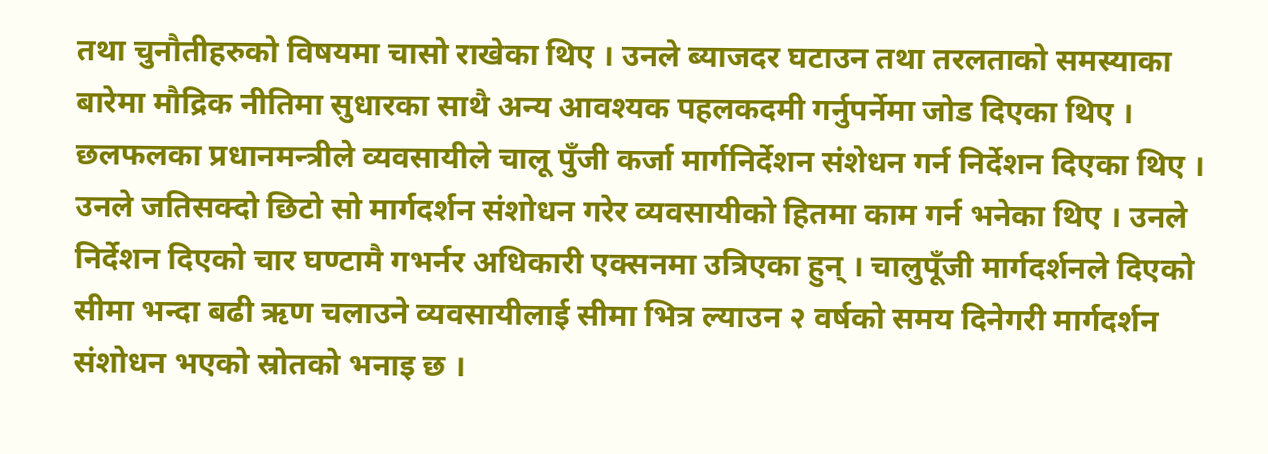तथा चुनौतीहरुको विषयमा चासो राखेका थिए । उनले ब्याजदर घटाउन तथा तरलताको समस्याका बारेमा मौद्रिक नीतिमा सुधारका साथै अन्य आवश्यक पहलकदमी गर्नुपर्नेमा जोड दिएका थिए । छलफलका प्रधानमन्त्रीले व्यवसायीले चालू पुँजी कर्जा मार्गनिर्देशन संशेधन गर्न निर्देशन दिएका थिए । उनले जतिसक्दो छिटो सो मार्गदर्शन संशोधन गरेर व्यवसायीको हितमा काम गर्न भनेका थिए । उनले निर्देशन दिएको चार घण्टामै गभर्नर अधिकारी एक्सनमा उत्रिएका हुन् । चालुपूँजी मार्गदर्शनले दिएको सीमा भन्दा बढी ऋण चलाउने व्यवसायीलाई सीमा भित्र ल्याउन २ वर्षको समय दिनेगरी मार्गदर्शन संशोधन भएको स्रोतको भनाइ छ ।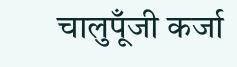चालुपूँजी कर्जा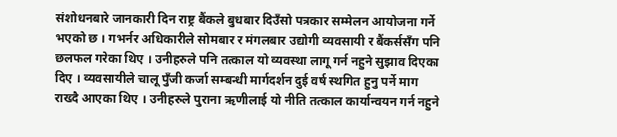संशोधनबारे जानकारी दिन राष्ट्र बैंकले बुधबार दिउँसो पत्रकार सम्मेलन आयोजना गर्ने भएको छ । गभर्नर अधिकारीले सोमबार र मंगलबार उद्योगी व्यवसायी र बैंकर्ससँग पनि छलफल गरेका थिए । उनीहरुले पनि तत्काल यो व्यवस्था लागू गर्न नहुने सुझाव दिएका दिए । व्यवसायीले चालू पुँजी कर्जा सम्बन्धी मार्गदर्शन दुई वर्ष स्थगित हुनु पर्ने माग राख्दै आएका थिए । उनीहरुले पुराना ऋणीलाई यो नीति तत्काल कार्यान्वयन गर्न नहुने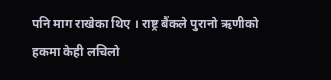पनि माग राखेका थिए । राष्ट्र बैंकले पुरानो ऋणीको हकमा केही लचिलो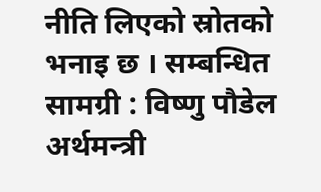नीति लिएको स्रोतको भनाइ छ । सम्बन्धित सामग्री : विष्णु पौडेल अर्थमन्त्री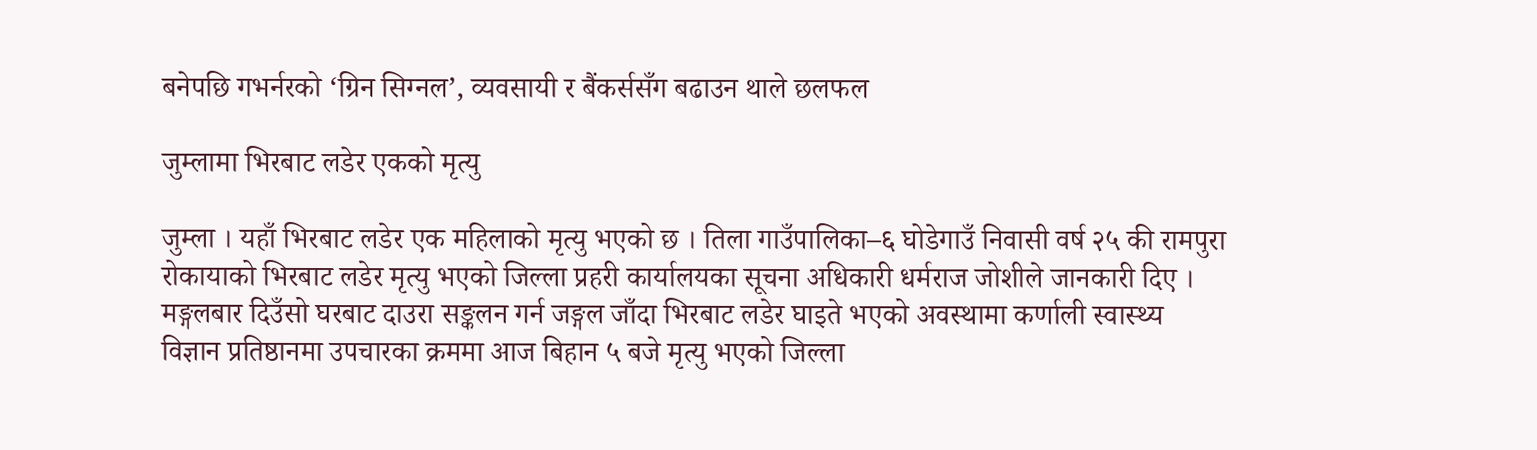बनेपछि गभर्नरको ‘ग्रिन सिग्नल’, व्यवसायी र बैंकर्ससँग बढाउन थाले छलफल

जुम्लामा भिरबाट लडेर एकको मृत्यु

जुम्ला । यहाँ भिरबाट लडेर एक महिलाको मृत्यु भएको छ । तिला गाउँपालिका–६ घोडेगाउँ निवासी वर्ष २५ की रामपुरा रोकायाको भिरबाट लडेर मृत्यु भएको जिल्ला प्रहरी कार्यालयका सूचना अधिकारी धर्मराज जोशीले जानकारी दिए । मङ्गलबार दिउँसो घरबाट दाउरा सङ्कलन गर्न जङ्गल जाँदा भिरबाट लडेर घाइते भएको अवस्थामा कर्णाली स्वास्थ्य विज्ञान प्रतिष्ठानमा उपचारका क्रममा आज बिहान ५ बजे मृत्यु भएको जिल्ला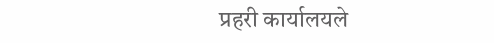प्रहरी कार्यालयले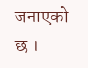जनाएको छ ।